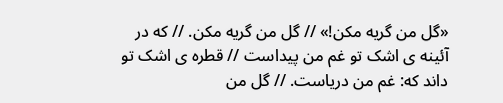«گل من گریه مکن!» // گل من گریه مکن. // که در آئینه ی اشک تو غم من پیداست // قطره ی اشک تو داند که: غم من دریاست. // گل من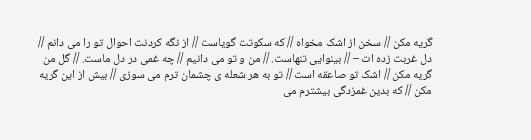گریه مکن // سخن از اشک مخواه // که سکوتت گویاست // از نگه کردنت احوال تو را می دانم // دل غربت زده ات – // بینوایی تنهاست. // من و تو می دانیم // چه غمی در دل ماست. // گل من گریه مکن // اشک تو صاعقه است // تو به هر شعله ی چشمان ترم می سوزی // بیش از این گریه مکن // که بدین غمزدگی بیشترم می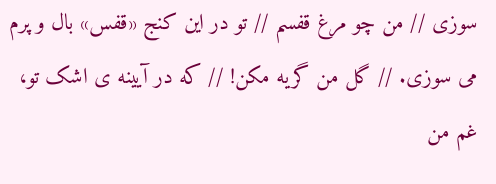سوزی // من چو مرغ قفسم // تو در این کنج «قفس» بال و پرم می سوزی. // گل من گریه مکن! // که در آیینه ی اشک تو، غم من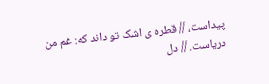پیداست، // قطره ی اشک تو داند که: غم من دریاست. // دل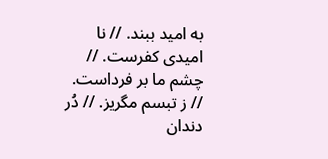به امید ببند. // نا امیدی کفرست. // چشم ما بر فرداست. // ز تبسم مگریز. // دُر دندان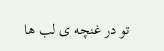تو در غنچه ی لب ها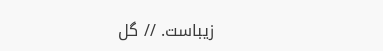زیباست. // گل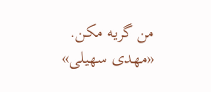من گریه مکن.
«مهدی سهیلی»